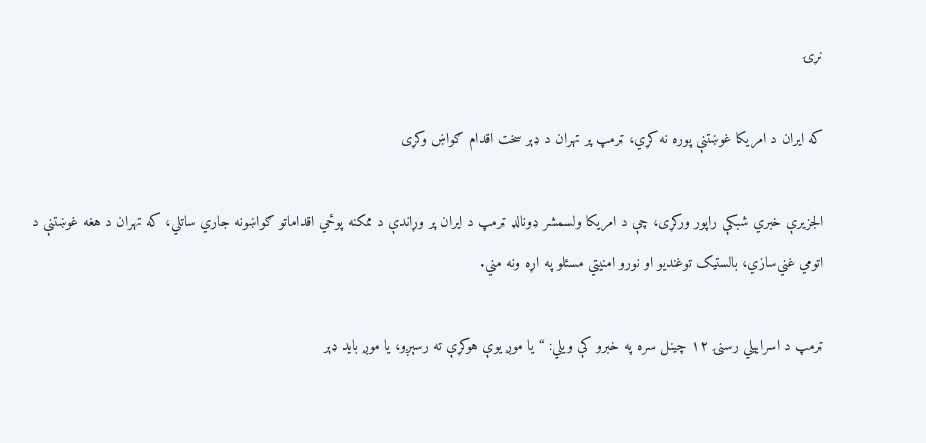نړۍ

که ایران د امریکا غوښتنې پوره نه کړي، ټرمپ پر تهران د ډېر سخت اقدام ګواښ وکړی

الجزیرې خبري شبکې راپور ورکړی، چې د امریکا ولسمشر ډونالډ ټرمپ د ایران پر وړاندې د ممکنه پوځي اقداماتو ګواښونه جاري ساتلي، که تهران د هغه غوښتنې د اتومي غني‌سازي، بالستیک توغندیو او نورو امنیتي مسئلو په اړه ونه مني.

ټرمپ د اسراییلي رسنۍ ١٢ چینل سره په خبرو کې ویلي: “یا موږ یوې هوکړې ته رسېږو، یا موږ باید ډېر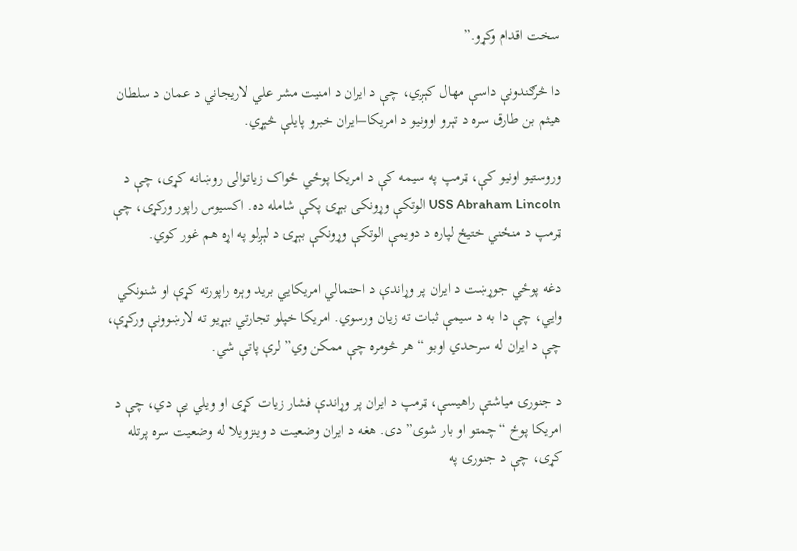سخت اقدام وکړو.”

دا څرګندونې داسې مهال کېږي، چې د ایران د امنیت مشر علي لاریجاني د عمان د سلطان هیثم بن طارق سره د تېرو اوونیو د امریکا–ایران خبرو پایلې څېړي.

وروستیو اونیو کې، ټرمپ په سیمه کې د امریکا پوځي ځواک زیاتوالی روښانه کړی، چې د USS Abraham Lincoln الوتکې وړونکی بېړۍ پکې شامله ده. اکسیوس راپور ورکړی، چې ټرمپ د منځني ختیځ لپاره د دویمې الوتکې وړونکې بېړۍ د لېږلو په اړه هم غور کوي.

دغه پوځي جوړښت د ایران پر وړاندې د احتمالي امریکايي برید وېره راپورته کړې او شنونکي وایي، چې دا به د سیمې ثبات ته زیان ورسوي. امریکا خپلو تجارتي بېړیو ته لارښوونې ورکړې، چې د ایران له سرحدي اوبو “هر څومره چې ممکن وي” لرې پاتې شي.

د جنورۍ میاشتې راهیسې، ټرمپ د ایران پر وړاندې فشار زیات کړی او ویلي یې دي، چې د امریکا پوځ “چمتو او بار شوی” دی. هغه د ایران وضعیت د وینزویلا له وضعیت سره پرتله کړی، چې د جنورۍ په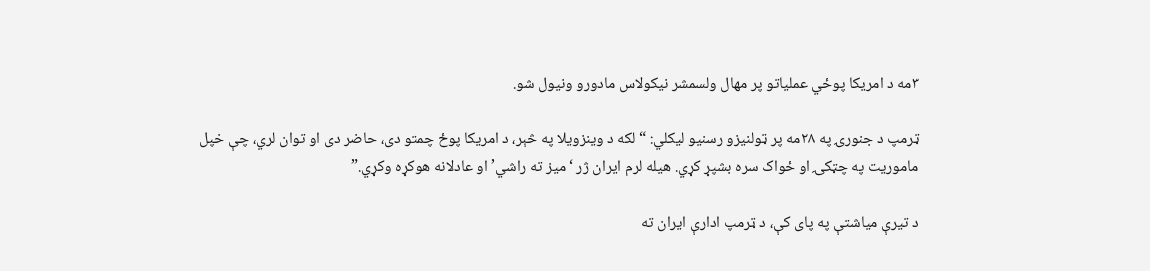۳مه د امریکا پوځي عملیاتو پر مهال ولسمشر نیکولاس مادورو ونیول شو.

ټرمپ د جنورۍ په ۲۸مه پر ټولنیزو رسنیو لیکلي: “لکه د وینزویلا په څېر، د امریکا پوځ چمتو دی، حاضر دی او توان لري، چې خپل ماموریت په چټکۍ او ځواک سره بشپړ کړي. هیله لرم ایران ژر ‘میز ته راشي’ او عادلانه هوکړه وکړي.”

د تیرې میاشتې په پای کې، د ټرمپ ادارې ایران ته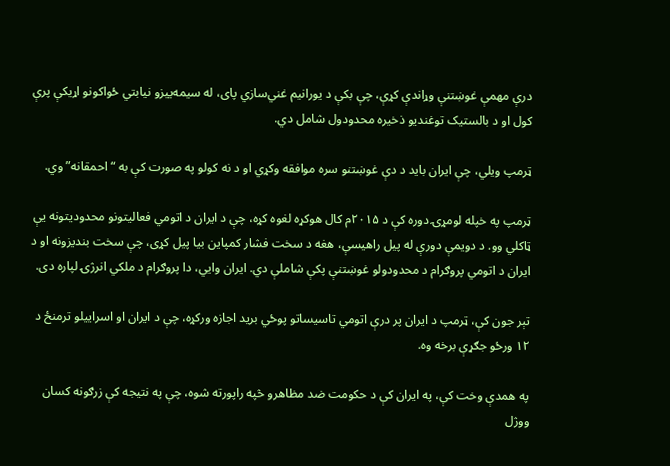درې مهمې غوښتنې وړاندې کړې، چې بکې د یورانیم غني‌سازي پای، له سیمه‌ییزو نیابتي ځواکونو اړیکې پرې کول او د بالستیک توغندیو ذخیره محدودول شامل دي.

ټرمپ ویلي، چې ایران باید د دې غوښتنو سره موافقه وکړي او د نه کولو په صورت کې به “احمقانه” وي.

ټرمپ په خپله لومړۍ دوره کې د ۲۰۱۵م کال هوکړه لغوه کړه، چې د ایران د اتومي فعالیتونو محدودیتونه یې ټاکلي وو. د دویمې دورې له پیل راهیسې، هغه د سخت فشار کمپاین بیا پیل کړی، چې سخت بندیزونه او د ایران د اتومي پروګرام د محدودولو غوښتنې پکې شاملې دي. ایران وايي، دا پروګرام د ملکي انرژۍ لپاره دی.

تېر جون کې، ټرمپ د ایران پر درې اتومي تاسیساتو پوځي برید اجازه ورکړه، چې د ایران او اسراییلو ترمنځ د ۱۲ ورځو جګړې برخه وه.

په همدې وخت کې، په ایران کې د حکومت ضد مظاهرو څپه راپورته شوه، چې په نتیجه کې زرګونه کسان ووژل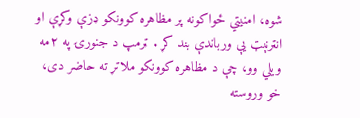شوه، امنیتي ځواکونه پر مظاهره کوونکو ډزې وکړې او انټرنېټ یې ورباندې بند کړ . ټرمپ د جنورۍ په ۲مه ویلي وو، چې د مظاهره کوونکو ملاتړ ته حاضر دی، خو وروسته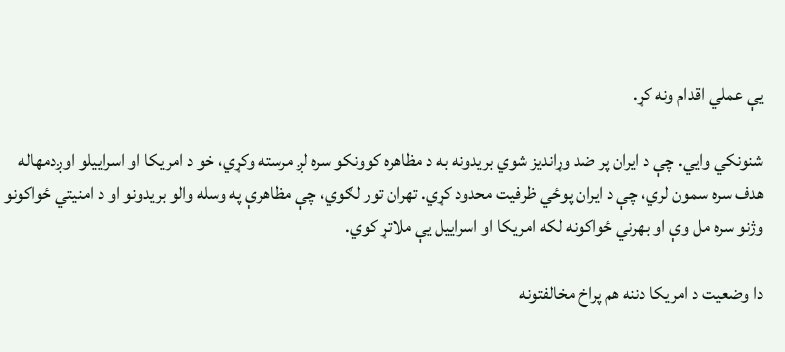یې عملي اقدام ونه کړ.

شنونکي وایي. چې د ایران پر ضد وړاندیز شوي بریدونه به د مظاهره کوونکو سره لږ مرسته وکړي، خو د امریکا او اسراییلو اوږدمهاله هدف سره سمون لري، چې د ایران پوځي ظرفیت محدود کړي. تهران تور لګوي، چې مظاهرې په وسله والو بریدونو او د امنیتي ځواکونو وژنو سره مل وې او بهرني ځواکونه لکه امریکا او اسراییل یې ملاتړ کوي.

دا وضعیت د امریکا دننه هم پراخ مخالفتونه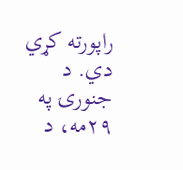راپورته کړي دي. د جنورۍ په ۲۹مه، د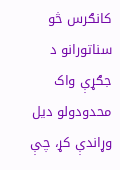کانګرس څو سناتورانو د جګړې واک محدودولو دیل وړاندې کړ، چې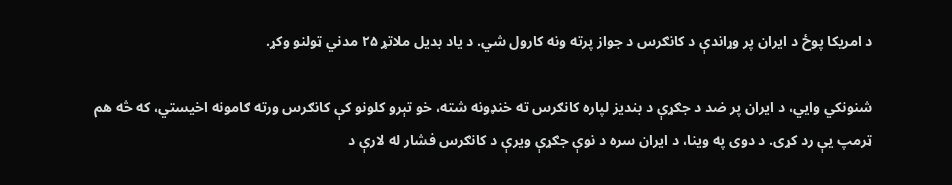د امریکا پوځ د ایران پر وړاندې د کانګرس د جواز پرته ونه کارول شي. د یاد بدیل ملاتړ ۲۵ مدني ټولنو وکړ.

شنونکي وایي، د ایران پر ضد د جګړې د بندیز لپاره کانګرس ته خنډونه شته، خو تېرو کلونو کې کانګرس ورته ګامونه اخیستي، که څه هم ټرمپ یې رد کړی. د دوی په وینا، د ایران سره د نوې جګړې ویرې د کانګرس فشار له لارې د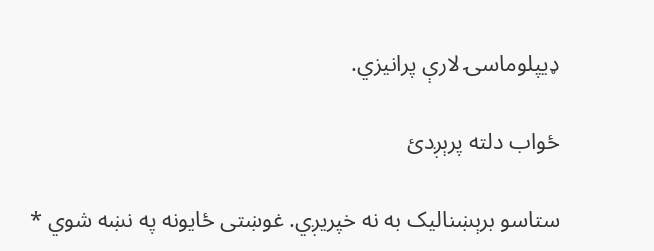ډیپلوماسۍ لارې پرانیزي.

ځواب دلته پرېږدئ

ستاسو برېښناليک به نه خپريږي. غوښتى ځایونه په نښه شوي *